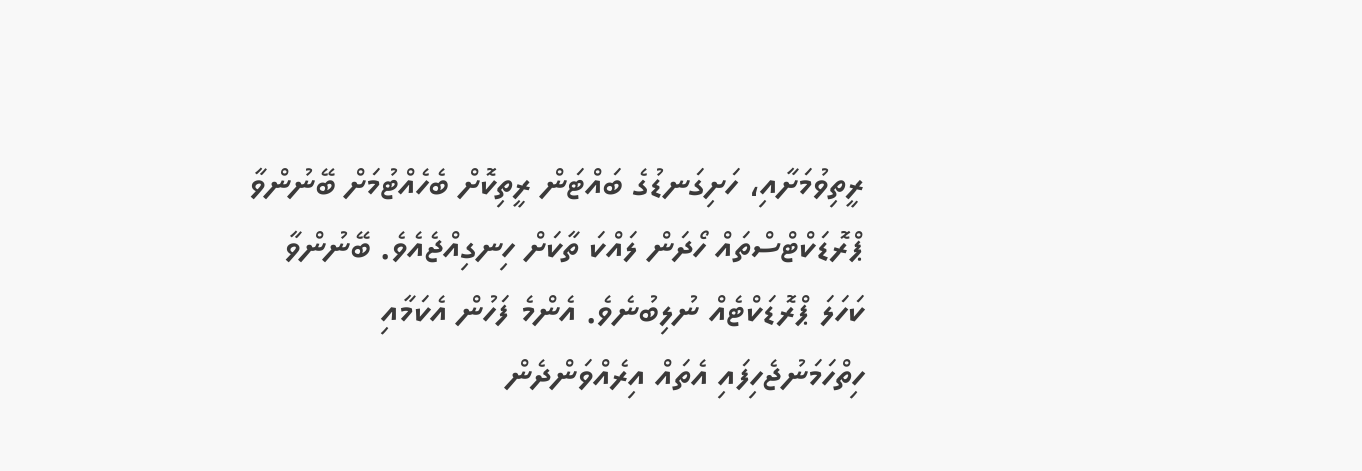ރީތިވުމަށާއި، ހަށިގަނޑުގެ ބައްޓަން ރީތިކޮށް ބެހެއްޓުމަށް ބޭނުންވާ ޕްރޮޑަކްޓްސްތައް ހޯދަން ލައްކަ ތާކަށް ހިނގިއްޖެއެވެ. ބޭނުންވާ ކަހަލަ ޕްރޮޑަކްޓެއް ނުލިބުނެވެ. އެންމެ ފަހުން އެކަމާއި ހިތްހަމަނުޖެހިފައި އެތައް އިރެއްވަންދެން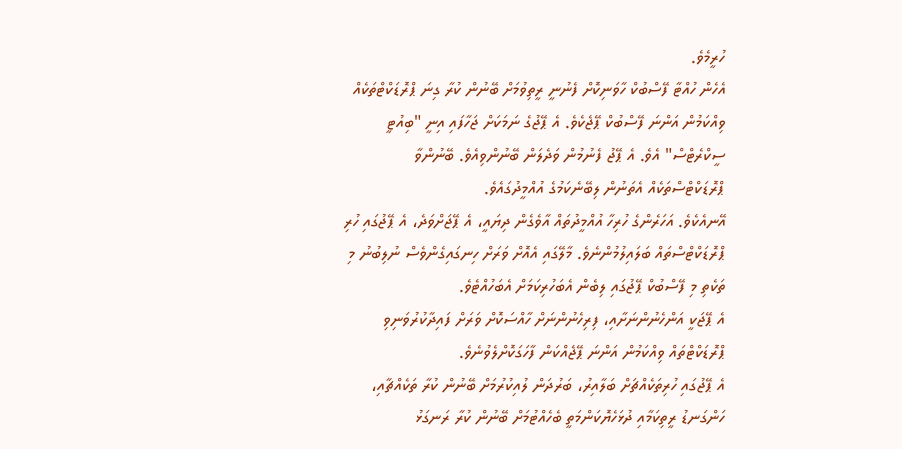ހުރީމެވެ.
އެހެން ހުއްޓާ ފޭސްބުކް ހާވަނިކޮށް ފެނުނީ ރީތިވުމަށް ބޭނުން ކުރާ ގިނަ ޕްރޮޑަކްޓްތަކެއް ވިއްކަމުން އަންނަ ފޭސްބުކް ޕޭޖެކެވެ. އެ ޕޭޖުގެ ނަމަކަށް ޖަހާފައި އިނީ "ބިއުޓީ ސީކްރެޓްސް" އެވެ. އެ ޕޭޖު ފެނުމުން ވަދެލަން ބޭނުންވިއެވެ. ބޭނުންވާ ޕްރޮޑަކްޓްސްތަކެއް އެތަނުން ލިބޭނެކަމުގެ އުއްމީދުގައެވެ.
އޭނއެކެވެ. އަހަރެންގެ ހުރިހާ އުއްމީދުތައް އާވެގެން ދިޔައީ، އެ ޕޭޖަށްވަދެ، އެ ޕޭޖުގައި ހުރި ޕްރޮޑަކްޓްސްތައް ބަލައިލުމުންނެވެ. މާލޭގައި އެއޮށް ވަރަށް ހިނގައިގެންވެސް ނުލިބުނު މި ތަކެތި މި ފޭސްބުކް ޕޭޖުގައި ލިބެން އެބަހުރިކަމަށް އެބަހުއްޓެވެ.
އެ ޕޭޖަކީ އަންހެނުންނަށާއި، ފިރިހެނުންނަށް ހާއްސަކޮށް ވަރަށް ފައިދާކުރުވަނިވި ޕްރޮޑަކްޓްތައް ވިއްކަމުން އަންނަ ޕޭޖެއްކަން ފާހަގަކޮށްލެވުނެވެ.
އެ ޕޭޖުގައި ހުރިތަކެއްޗަށް ބަލާއިރު، ބަރުދަން ލުއިކުރުމަށް ބޭނުން ކުރާ ތަކެއްޗާއި، ހަންގަނޑު ރީތިކަމާއި ދުޅަހެޔޮކަންމަތީ ބެހެއްޓުމަށް ބޭނުން ކުރާ ރަނގަޅު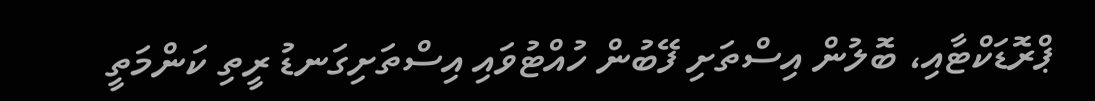ޕްރޮޑަކްޓާއި، ބޮލުން އިސްތަށި ފޭބުން ހުއްޓުވައި އިސްތަށިގަނޑު ރީތި ކަންމަތީ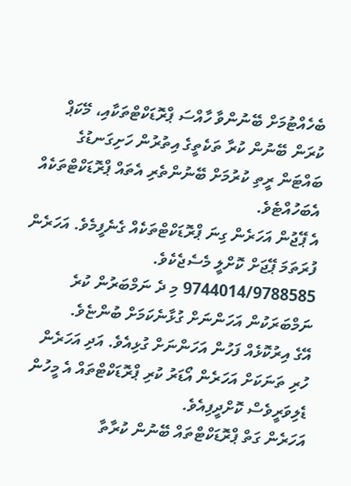ބެހެއްޓުމަށް ބޭނުންވާ ހާއްސަ ޕްރޮޑަކްޓްތަކާއި، މޭކަޕް ކުރަން ބޭނުން ކުރާ ތަކެތީގެ އިތުރުން ހަށިގަނޑުގެ ބައްޓަން ރީތި ކުރުމަށް ބޭނުންތެރި އެތައް ޕްރޮޑަކްޓްތަކެއް އެބަހުއްޓެވެ.
އެ ޕޭޖުން އަހަރެން ގިނަ ޕްރޮޑަކްޓްތަކެއް ގެނެފީމެވެ. އަހަރެން ފުރަތަމަ ޕޭޖަށް ކޮށްލީ މެސެޖެކެވެ. 9744014/9788585 މި ދެ ނަމްބަރުން ކުރެ ނަމްބަރަކުން އަހަންނަށް ގުޅާނެކަމަށް ބުންޏެވެ.
އޭގެ އިރުކޮޅެއް ފަހުން އަހަންނަށް ގުޅިއެވެ. އަދި އަހަރެން ހުރި ތަނަކަށް އަހަރެން އޯޑަރު ކުރި ޕްރޮޑަކްޓްތައް އެ މީހުން ޑެލިވަރީވެސް ކޮށްދީފިއެވެ.
އަހަރެން ގަތް ޕްރޮޑަކްޓްތައް ބޭނުން ކުރާތާ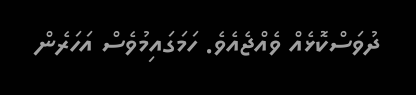ދުވަސްކޮޅެއް ވެއްޖެއެވެ. ހަމަގައިމުވެސް އަހަރެން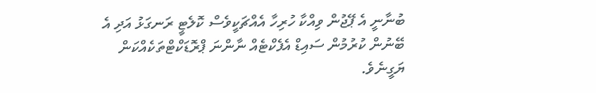ބުނާނީ އެ ޕޭޖުން ވިއްކާ ހުރިހާ އެއްޗަކީވެސް ކޮލެޓީ ރަނގަޅު އަދި އެ ބޭނުން ކުރުމުން ސައިޑް އެފެކްޓެއް ނާންނަ ޕްރޮޑަކްޓްތަކެއްކަން ޔަގީނެވެ.